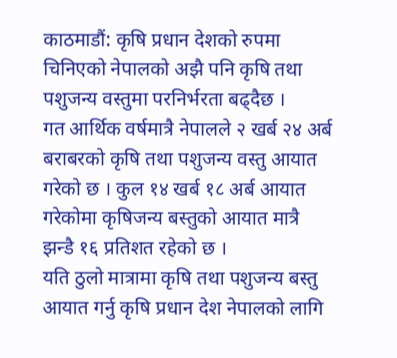काठमाडौं: कृषि प्रधान देशको रुपमा चिनिएको नेपालको अझै पनि कृषि तथा पशुजन्य वस्तुमा परनिर्भरता बढ्दैछ ।
गत आर्थिक वर्षमात्रै नेपालले २ खर्ब २४ अर्ब बराबरको कृषि तथा पशुजन्य वस्तु आयात गरेको छ । कुल १४ खर्ब १८ अर्ब आयात गरेकोमा कृषिजन्य बस्तुको आयात मात्रै झन्डै १६ प्रतिशत रहेको छ ।
यति ठुलो मात्रामा कृषि तथा पशुजन्य बस्तु आयात गर्नु कृषि प्रधान देश नेपालको लागि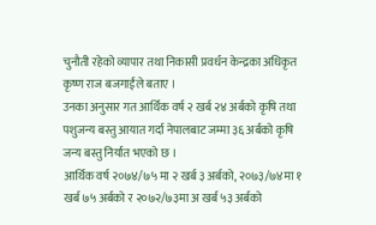चुनौती रहेको व्यापार तथा निकासी प्रवर्धन केन्द्रका अधिकृत कृष्ण राज बजगाईंले बताए ।
उनका अनुसार गत आर्थिक वर्ष २ खर्ब २४ अर्बको कृषि तथा पशुजन्य बस्तु आयात गर्दा नेपालबाट जम्मा ३६ अर्बको कृषि जन्य बस्तु निर्यात भएको छ ।
आर्थिक वर्ष २०७४/७५ मा २ खर्ब ३ अर्बको, २०७३/७४मा १ खर्ब ७५ अर्बको र २०७२/७३मा अ खर्ब ५३ अर्बको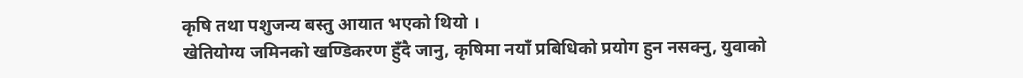कृषि तथा पशुजन्य बस्तु आयात भएको थियो ।
खेतियोग्य जमिनको खण्डिकरण हुँदै जानु, कृषिमा नयाँ प्रबिधिको प्रयोग हुन नसक्नु, युवाको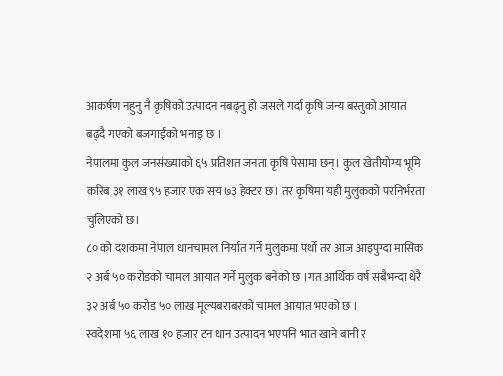आकर्षण नहुनु नै कृषिको उत्पादन नबढ्नु हो जसले गर्दा कृषि जन्य बस्तुको आयात बढ्दै गएको बजगाईंको भनाइ छ ।
नेपालमा कुल जनसंख्याको ६५ प्रतिशत जनता कृषि पेसामा छन्। कुल खेतीयोग्य भूमि करिब ३१ लाख ९५ हजार एक सय ७३ हेक्टर छ। तर कृषिमा यही मुलुकको परनिर्भरता चुलिएको छ।
८० को दशकमा नेपाल धानचामल निर्यात गर्ने मुलुकमा पर्थो तर आज आइपुग्दा मासिक २ अर्ब ५० करोडको चामल आयात गर्ने मुलुक बनेको छ ।गत आर्थिक वर्ष सबैभन्दा धेरै ३२ अर्ब ५० करोड ५० लाख मूल्यबराबरको चामल आयात भएको छ ।
स्वदेशमा ५६ लाख १० हजार टन धान उत्पादन भएपनि भात खाने बानी र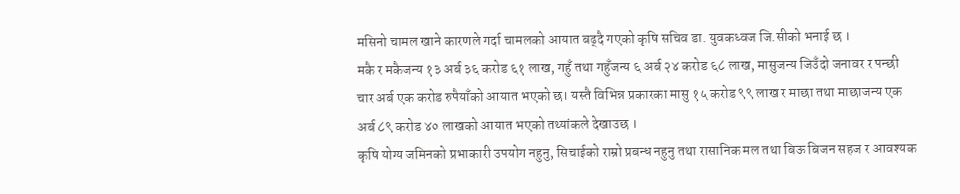मसिनो चामल खाने कारणले गर्दा चामलको आयात बढ्दै गएको कृषि सचिव डा. युवकध्वज जि.सीको भनाई छ ।
मकै र मकैजन्य १३ अर्ब ३६ करोड ६१ लाख, गहुँ तथा गहुँजन्य ६ अर्ब २४ करोड ६८ लाख, मासुजन्य जिउँदो जनावर र पन्छी चार अर्ब एक करोड रुपैयाँको आयात भएको छ। यस्तै विभिन्न प्रकारका मासु १५ करोड ९९ लाख र माछा तथा माछाजन्य एक अर्ब ८९ करोड ४० लाखको आयात भएको तथ्यांकले देखाउछ ।
कृषि योग्य जमिनको प्रभाकारी उपयोग नहुनु, सिचाईको राम्रो प्रबन्ध नहुनु तथा रासानिक मल तथा बिऊ बिजन सहज र आवश्यक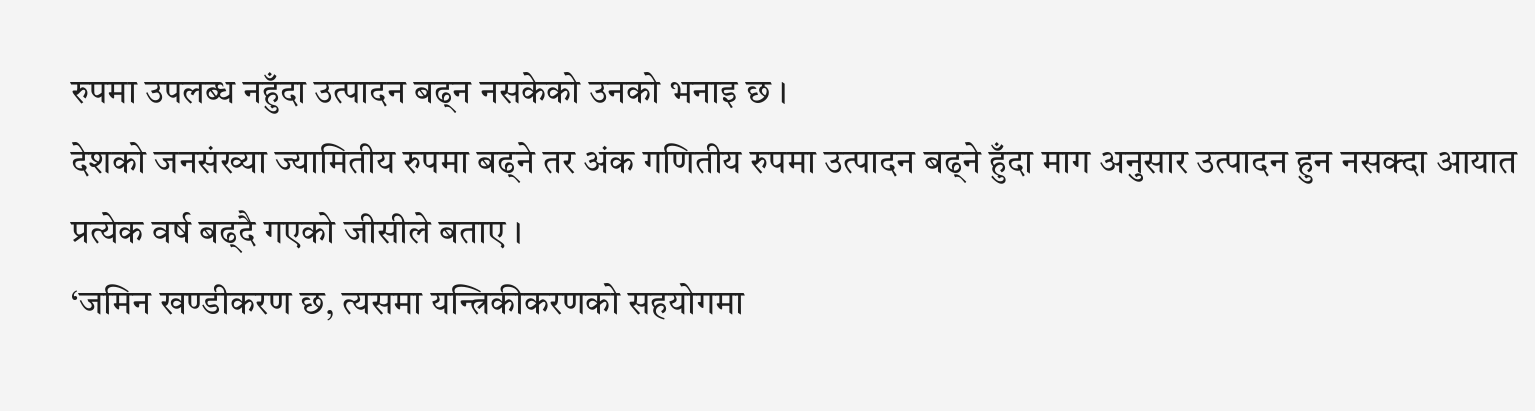रुपमा उपलब्ध नहुँदा उत्पादन बढ्न नसकेको उनको भनाइ छ ।
देशको जनसंख्या ज्यामितीय रुपमा बढ्ने तर अंक गणितीय रुपमा उत्पादन बढ्ने हुँदा माग अनुसार उत्पादन हुन नसक्दा आयात प्रत्येक वर्ष बढ्दै गएको जीसीले बताए ।
‘जमिन खण्डीकरण छ, त्यसमा यन्त्रिकीकरणको सहयोगमा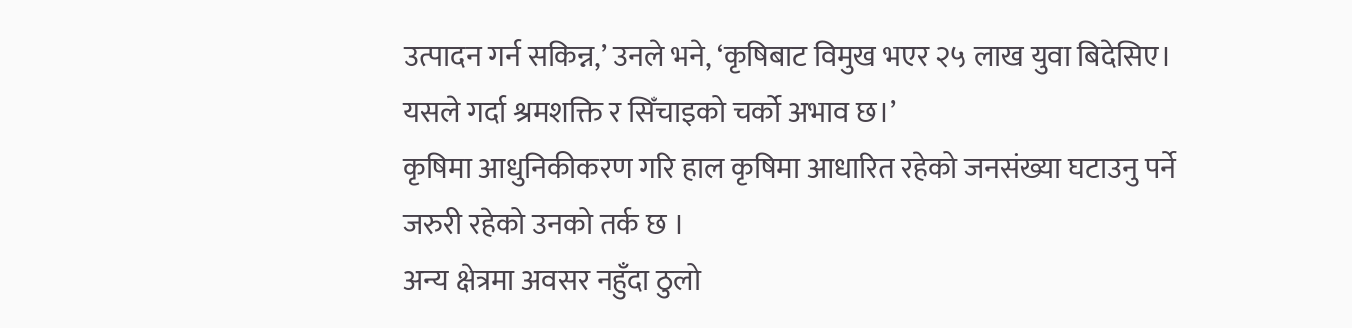उत्पादन गर्न सकिन्न,’ उनले भने, ‘कृषिबाट विमुख भएर २५ लाख युवा बिदेसिए। यसले गर्दा श्रमशक्ति र सिँचाइको चर्को अभाव छ।’
कृषिमा आधुनिकीकरण गरि हाल कृषिमा आधारित रहेको जनसंख्या घटाउनु पर्ने जरुरी रहेको उनको तर्क छ ।
अन्य क्षेत्रमा अवसर नहुँदा ठुलो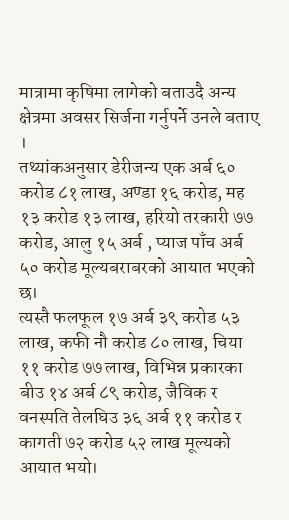मात्रामा कृषिमा लागेको बताउदै अन्य क्षेत्रमा अवसर सिर्जना गर्नुपर्ने उनले बताए ।
तथ्यांकअनुसार डेरीजन्य एक अर्ब ६० करोड ८१ लाख, अण्डा १६ करोड, मह १३ करोड १३ लाख, हरियो तरकारी ७७ करोड, आलु १५ अर्ब , प्याज पाँच अर्ब ५० करोड मूल्यबराबरको आयात भएको छ।
त्यस्तै फलफूल १७ अर्ब ३९ करोड ५३ लाख, कफी नौ करोड ८० लाख, चिया ११ करोड ७७ लाख, विभिन्न प्रकारका बीउ १४ अर्ब ८९ करोड, जैविक र वनस्पति तेलघिउ ३६ अर्ब ११ करोड र कागती ७२ करोड ५२ लाख मूल्यको आयात भयो।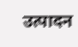उत्पादन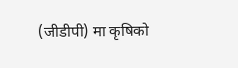(जीडीपी) मा कृषिको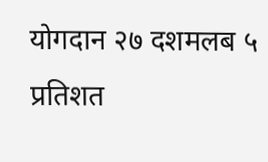योगदान २७ दशमलब ५ प्रतिशत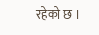रहेको छ ।